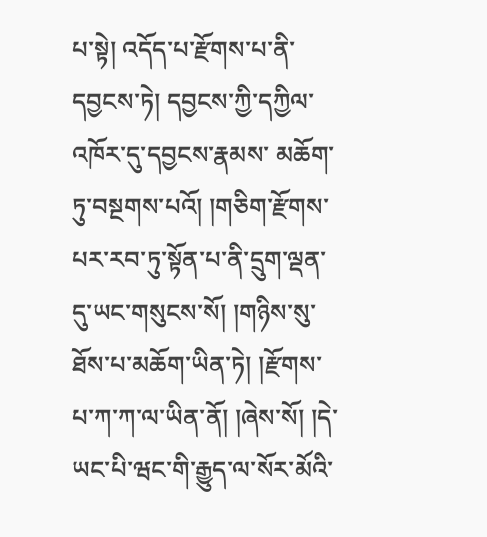པ་སྟེ། འདོད་པ་རྫོགས་པ་ནི་དབྱངས་ཏེ། དབྱངས་ཀྱི་དཀྱིལ་འཁོར་དུ་དབྱངས་རྣམས་ མཆོག་ཏུ་བསྔགས་པའོ། །གཅིག་རྫོགས་པར་རབ་ཏུ་སྟོན་པ་ནི་དྲུག་ལྡན་དུ་ཡང་གསུངས་སོ། །གཉིས་སུ་ཐོས་པ་མཆོག་ཡིན་ཏེ། །རྫོགས་པ་ཀ་ཀ་ལ་ཡིན་ནོ། །ཞེས་སོ། །དེ་ཡང་པི་ཝང་གི་རྒྱུད་ལ་སོར་མོའི་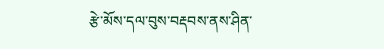རྩེ་མོས་དལ་བུས་བརྡབས་ནས་ཤིན་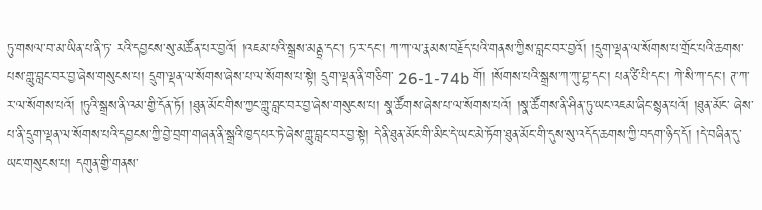ཏུ་གསལ་བ་མ་ཡིན་པ་ནི་ཏ་ རའི་དབྱངས་སུ་མཚོན་པར་བྱའོ། །འཇམ་པའི་སྒྲས་མནྟྲ་དང་། ཏ་ར་དང་། ཀ་ཀ་ལ་རྣམས་བརྗོད་པའི་གནས་ཀྱིས་བླང་བར་བྱའོ། །དྲུག་ལྡན་ལ་སོགས་པ་གྲོང་པའི་ཆགས་པས་གླུ་བླང་བར་བྱ་ཞེས་གསུངས་པ། དྲུག་ལྡན་ལ་སོགས་ཞེས་པ་ལ་སོགས་པ་སྟེ། དྲུག་ལྡན་ནི་གཅིག་ 26-1-74b གོ། །སོགས་པའི་སྒྲས་ཀ་ཀུ་བྷ་དང་། པན་ཙི་པི་དང་། ཀེ་སི་ཀ་དང་། ཊ་ཀ་ར་ལ་སོགས་པའོ། །ཏུའི་སྒྲས་ནི་འམ་གྱི་དོན་ཏོ། །ཐུན་མོང་གིས་ཀྱང་གླུ་བླང་བར་བྱ་ཞེས་གསུངས་པ། སྣ་ཚོགས་ཞེས་པ་ལ་སོགས་པའོ། །སྣ་ཚོགས་ནི་ཤིན་ཏུ་ཡང་འཇམ་ཞིང་སྙན་པའོ། །ཐུན་མོང་ ཞེས་པ་ནི་དྲུག་ལྡན་ལ་སོགས་པའི་དབྱངས་ཀྱི་བྱེ་བྲག་གཞན་ནི་སྒྲའི་ཁྱད་པར་ཏེ་ཞེས་གླུ་བླང་བར་བྱ་སྟེ། དེ་ནི་ཐུན་མོང་གི་མིང་དེ་ཡང་མེ་ཏོག་ཐུན་མོང་གི་དུས་སུ་འདོད་ཆགས་ཀྱི་བདག་ཉིད་དོ། །དེ་བཞིན་དུ་ཡང་གསུངས་པ། དགུན་གྱི་གནས་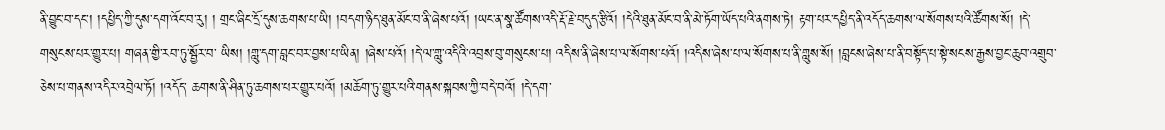ནི་བྱུང་བ་དང་། །དཔྱིད་ཀྱི་དུས་དག་འོང་བ་རུ། ། གྲང་ཞིང་དྲོ་དུས་ཆགས་པ་ཡི། །བདག་ཉིད་ཐུན་མོང་བ་ནི་ཞེས་པའོ། །ཡང་ན་སྣ་ཚོགས་འདི་རྡོ་རྗེ་བདུད་རྩིའོ། །དེའི་ཐུན་མོང་བ་ནི་མེ་ཏོག་ཡོད་པའི་ནགས་ཏེ། རྟག་པར་དཔྱིད་ནི་འདོད་ཆགས་ལ་སོགས་པའི་ཚོགས་སོ། །དེ་གསུངས་པར་གྱུར་པ། གཞན་གྱི་རབ་ཏུ་སྦྱོར་བ་ ཡིས། །གླུ་དག་བླང་བར་བྱས་པ་ཡིན། །ཞེས་པའོ། །དེ་ལ་གླུ་འདིའི་འབྲས་བུ་གསུངས་པ། འདིས་ནི་ཞེས་པ་ལ་སོགས་པའོ། །འདིས་ཞེས་པ་ལ་སོགས་པ་ནི་གླུས་སོ། །བླངས་ཞེས་པ་ནི་བསྟོད་པ་སྟེ་སངས་རྒྱས་བྱང་ཆུབ་འགྲུབ་ཅེས་པ་གནས་འདིར་འབྲེལ་ཏོ། །འདོད་ ཆགས་ནི་ཤིན་ཏུ་ཆགས་པར་གྱུར་པའོ། །མཆོག་ཏུ་གྱུར་པའི་གནས་སྐབས་ཀྱི་བདེ་བའོ། །དེ་དག་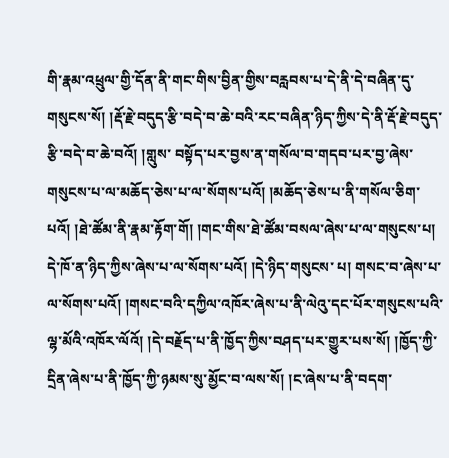གི་རྣམ་འཕྲུལ་གྱི་དོན་ནི་གང་གིས་བྱིན་གྱིས་བརླབས་པ་དེ་ནི་དེ་བཞིན་དུ་གསུངས་སོ། །རྡོ་རྗེ་བདུད་རྩི་བདེ་བ་ཆེ་བའི་རང་བཞིན་ཉིད་ཀྱིས་དེ་ནི་རྡོ་རྗེ་བདུད་རྩི་བདེ་བ་ཆེ་བའོ། །གླུས་ བསྟོད་པར་བྱས་ན་གསོལ་བ་གདབ་པར་བྱ་ཞེས་གསུངས་པ་ལ་མཆོད་ཅེས་པ་ལ་སོགས་པའོ། །མཆོད་ཅེས་པ་ནི་གསོལ་ཅིག་པའོ། །ཐེ་ཚོམ་ནི་རྣམ་རྟོག་གོ། །གང་གིས་ཐེ་ཚོམ་བསལ་ཞེས་པ་ལ་གསུངས་པ། དེ་ཁོ་ན་ཉིད་ཀྱིས་ཞེས་པ་ལ་སོགས་པའོ། །དེ་ཉིད་གསུངས་ པ། གསང་བ་ཞེས་པ་ལ་སོགས་པའོ། །གསང་བའི་དཀྱིལ་འཁོར་ཞེས་པ་ནི་ལེའུ་དང་པོར་གསུངས་པའི་ལྷ་མོའི་འཁོར་ལོའོ། །དེ་བརྗོད་པ་ནི་ཁྱོད་ཀྱིས་བཤད་པར་གྱུར་པས་སོ། །ཁྱོད་ཀྱི་དྲིན་ཞེས་པ་ནི་ཁྱོད་ཀྱི་ཉམས་སུ་མྱོང་བ་ལས་སོ། །ང་ཞེས་པ་ནི་བདག་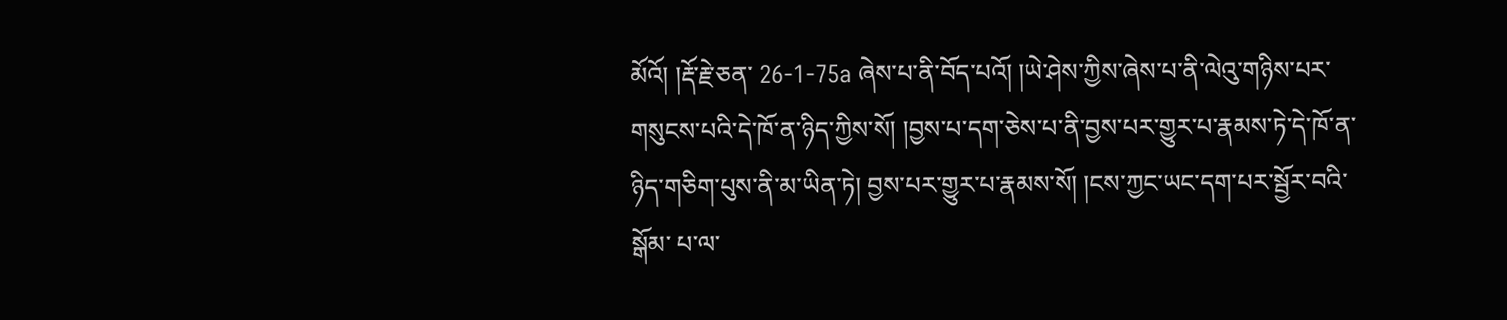མོའོ། །རྡོ་རྗེ་ཅན་ 26-1-75a ཞེས་པ་ནི་བོད་པའོ། །ཡེ་ཤེས་ཀྱིས་ཞེས་པ་ནི་ལེའུ་གཉིས་པར་གསུངས་པའི་དེ་ཁོ་ན་ཉིད་ཀྱིས་སོ། །བྱས་པ་དག་ཅེས་པ་ནི་བྱས་པར་གྱུར་པ་རྣམས་ཏེ་དེ་ཁོ་ན་ཉིད་གཅིག་པུས་ནི་མ་ཡིན་ཏེ། བྱས་པར་གྱུར་པ་རྣམས་སོ། །ངས་ཀྱང་ཡང་དག་པར་སྦྱོར་བའི་སྒོམ་ པ་ལ་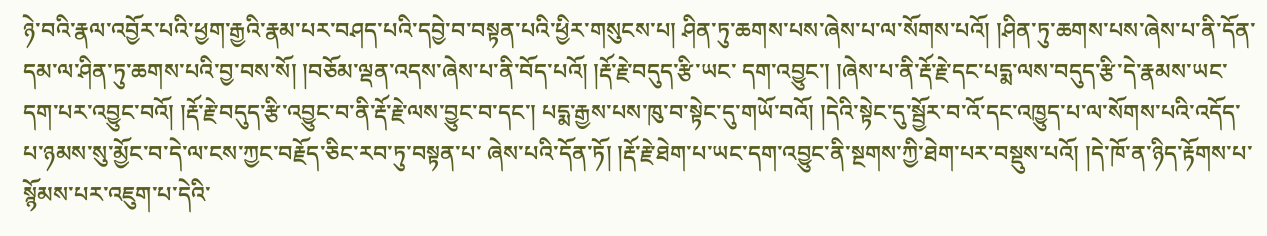ཉེ་བའི་རྣལ་འབྱོར་པའི་ཕྱག་རྒྱའི་རྣམ་པར་བཤད་པའི་དབྱེ་བ་བསྟན་པའི་ཕྱིར་གསུངས་པ། ཤིན་ཏུ་ཆགས་པས་ཞེས་པ་ལ་སོགས་པའོ། །ཤིན་ཏུ་ཆགས་པས་ཞེས་པ་ནི་དོན་དམ་ལ་ཤིན་ཏུ་ཆགས་པའི་བྱ་བས་སོ། །བཅོམ་ལྡན་འདས་ཞེས་པ་ནི་བོད་པའོ། །རྡོ་རྗེ་བདུད་རྩི་ཡང་ དག་འབྱུང་། །ཞེས་པ་ནི་རྡོ་རྗེ་དང་པདྨ་ལས་བདུད་རྩི་དེ་རྣམས་ཡང་དག་པར་འབྱུང་བའོ། །རྡོ་རྗེ་བདུད་རྩི་འབྱུང་བ་ནི་རྡོ་རྗེ་ལས་བྱུང་བ་དང་། པདྨ་རྒྱས་པས་ཁུ་བ་སྟེང་དུ་གཡོ་བའོ། །དེའི་སྟེང་དུ་སྦྱོར་བ་འོ་དང་འཁྱུད་པ་ལ་སོགས་པའི་འདོད་པ་ཉམས་སུ་མྱོང་བ་དེ་ལ་ངས་ཀྱང་བརྗོད་ཅིང་རབ་ཏུ་བསྟན་པ་ ཞེས་པའི་དོན་ཏོ། །རྡོ་རྗེ་ཐེག་པ་ཡང་དག་འབྱུང་ནི་སྔགས་ཀྱི་ཐེག་པར་བསྡུས་པའོ། །དེ་ཁོ་ན་ཉིད་རྟོགས་པ་སྙོམས་པར་འཇུག་པ་དེའི་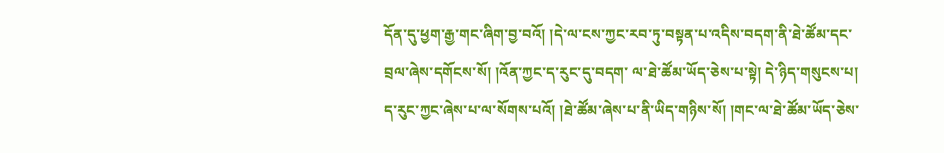དོན་དུ་ཕྱག་རྒྱ་གང་ཞིག་བྱ་བའོ། །དེ་ལ་ངས་ཀྱང་རབ་ཏུ་བསྟན་པ་འདིས་བདག་ནི་ཐེ་ཚོམ་དང་བྲལ་ཞེས་དགོངས་སོ། །འོན་ཀྱང་ད་རུང་དུ་བདག་ ལ་ཐེ་ཚོམ་ཡོད་ཅེས་པ་སྟེ། དེ་ཉིད་གསུངས་པ། ད་རུང་ཀྱང་ཞེས་པ་ལ་སོགས་པའོ། །ཐེ་ཚོམ་ཞེས་པ་ནི་ཡིད་གཉིས་སོ། །གང་ལ་ཐེ་ཚོམ་ཡོད་ཅེས་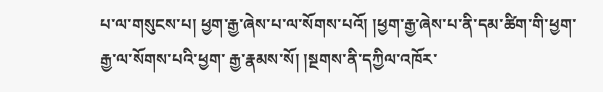པ་ལ་གསུངས་པ། ཕྱག་རྒྱ་ཞེས་པ་ལ་སོགས་པའོ། །ཕྱག་རྒྱ་ཞེས་པ་ནི་དམ་ཚིག་གི་ཕྱག་རྒྱ་ལ་སོགས་པའི་ཕྱག་ རྒྱ་རྣམས་སོ། །སྔགས་ནི་དཀྱིལ་འཁོར་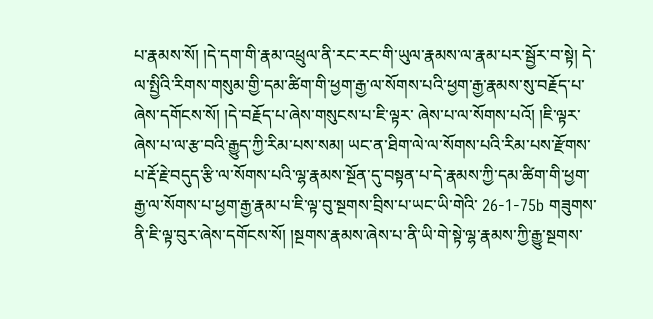པ་རྣམས་སོ། །དེ་དག་གི་རྣམ་འཕྲུལ་ནི་རང་རང་གི་ཡུལ་རྣམས་ལ་རྣམ་པར་སྦྱོར་བ་སྟེ། དེ་ལ་སྤྱིའི་རིགས་གསུམ་གྱི་དམ་ཚིག་གི་ཕྱག་རྒྱ་ལ་སོགས་པའི་ཕྱག་རྒྱ་རྣམས་སུ་བརྗོད་པ་ཞེས་དགོངས་སོ། །དེ་བརྗོད་པ་ཞེས་གསུངས་པ་ཇི་ལྟར་ ཞེས་པ་ལ་སོགས་པའོ། །ཇི་ལྟར་ཞེས་པ་ལ་རྩ་བའི་རྒྱུད་ཀྱི་རིམ་པས་སམ། ཡང་ན་ཐིག་ལེ་ལ་སོགས་པའི་རིམ་པས་རྫོགས་པ་རྡོ་རྗེ་བདུད་རྩི་ལ་སོགས་པའི་ལྷ་རྣམས་སྔོན་དུ་བསྟན་པ་དེ་རྣམས་ཀྱི་དམ་ཚིག་གི་ཕྱག་རྒྱ་ལ་སོགས་པ་ཕྱག་རྒྱ་རྣམ་པ་ཇི་ལྟ་བུ་སྔགས་བྲིས་པ་ཡང་ཡི་གེའི་ 26-1-75b གཟུགས་ནི་ཇི་ལྟ་བུར་ཞེས་དགོངས་སོ། །སྔགས་རྣམས་ཞེས་པ་ནི་ཡི་གེ་སྟེ་ལྷ་རྣམས་ཀྱི་རྒྱུ་སྔགས་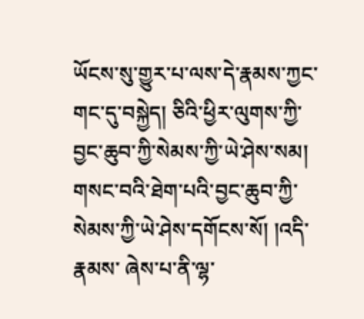ཡོངས་སུ་གྱུར་པ་ལས་དེ་རྣམས་ཀྱང་གང་དུ་བསྐྱེད། ཅིའི་ཕྱིར་ལུགས་ཀྱི་བྱང་ཆུབ་ཀྱི་སེམས་ཀྱི་ཡེ་ཤེས་སམ། གསང་བའི་ཐེག་པའི་བྱང་ཆུབ་ཀྱི་སེམས་ཀྱི་ཡེ་ཤེས་དགོངས་སོ། །འདི་རྣམས་ ཞེས་པ་ནི་ལྷ་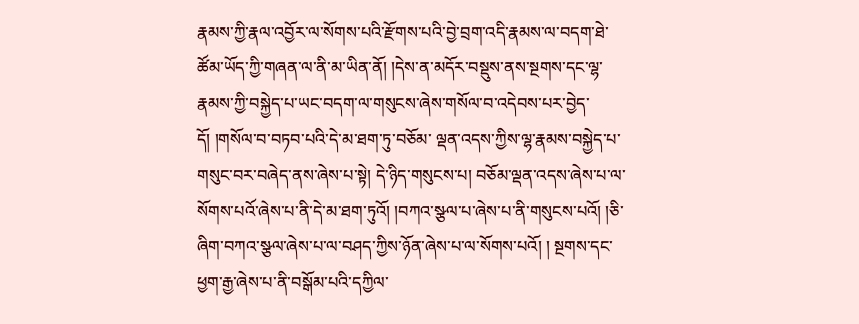རྣམས་ཀྱི་རྣལ་འབྱོར་ལ་སོགས་པའི་རྫོགས་པའི་བྱེ་བྲག་འདི་རྣམས་ལ་བདག་ཐེ་ཚོམ་ཡོད་ཀྱི་གཞན་ལ་ནི་མ་ཡིན་ནོ། །དེས་ན་མདོར་བསྡུས་ནས་སྔགས་དང་ལྷ་རྣམས་ཀྱི་བསྐྱེད་པ་ཡང་བདག་ལ་གསུངས་ཞེས་གསོལ་བ་འདེབས་པར་བྱེད་དོ། །གསོལ་བ་བཏབ་པའི་དེ་མ་ཐག་ཏུ་བཅོམ་ ལྡན་འདས་ཀྱིས་ལྷ་རྣམས་བསྐྱེད་པ་གསུང་བར་བཞེད་ནས་ཞེས་པ་སྟེ། དེ་ཉིད་གསུངས་པ། བཅོམ་ལྡན་འདས་ཞེས་པ་ལ་སོགས་པའོ་ཞེས་པ་ནི་དེ་མ་ཐག་ཏུའོ། །བཀའ་སྩལ་པ་ཞེས་པ་ནི་གསུངས་པའོ། །ཅི་ཞིག་བཀའ་སྩལ་ཞེས་པ་ལ་བཤད་ཀྱིས་ཉོན་ཞེས་པ་ལ་སོགས་པའོ། ། སྔགས་དང་ཕྱག་རྒྱ་ཞེས་པ་ནི་བསྒོམ་པའི་དཀྱིལ་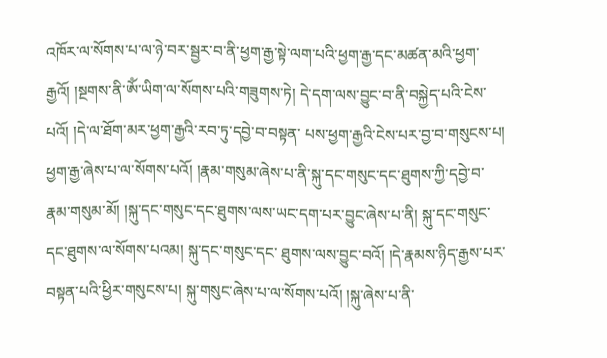འཁོར་ལ་སོགས་པ་ལ་ཉེ་བར་སྦྱར་བ་ནི་ཕྱག་རྒྱ་སྟེ་ལག་པའི་ཕྱག་རྒྱ་དང་མཚན་མའི་ཕྱག་རྒྱའོ། །སྔགས་ནི་ཨོཾ་ཡིག་ལ་སོགས་པའི་གཟུགས་ཏེ། དེ་དག་ལས་བྱུང་བ་ནི་བསྐྱེད་པའི་ངེས་པའོ། །དེ་ལ་ཐོག་མར་ཕྱག་རྒྱའི་རབ་ཏུ་དབྱེ་བ་བསྟན་ པས་ཕྱག་རྒྱའི་ངེས་པར་བྱ་བ་གསུངས་པ། ཕྱག་རྒྱ་ཞེས་པ་ལ་སོགས་པའོ། །རྣམ་གསུམ་ཞེས་པ་ནི་སྐུ་དང་གསུང་དང་ཐུགས་ཀྱི་དབྱེ་བ་རྣམ་གསུམ་མོ། །སྐུ་དང་གསུང་དང་ཐུགས་ལས་ཡང་དག་པར་བྱུང་ཞེས་པ་ནི། སྐུ་དང་གསུང་དང་ཐུགས་ལ་སོགས་པའམ། སྐུ་དང་གསུང་དང་ ཐུགས་ལས་བྱུང་བའོ། །དེ་རྣམས་ཉིད་རྒྱས་པར་བསྟན་པའི་ཕྱིར་གསུངས་པ། སྐུ་གསུང་ཞེས་པ་ལ་སོགས་པའོ། །སྐུ་ཞེས་པ་ནི་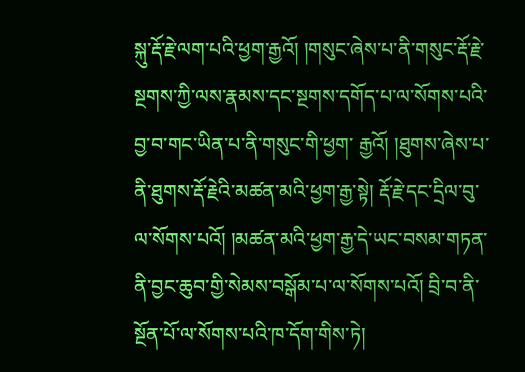སྐུ་རྡོ་རྗེ་ལག་པའི་ཕྱག་རྒྱའོ། །གསུང་ཞེས་པ་ནི་གསུང་རྡོ་རྗེ་སྔགས་ཀྱི་ལས་རྣམས་དང་སྔགས་དགོད་པ་ལ་སོགས་པའི་བྱ་བ་གང་ཡིན་པ་ནི་གསུང་གི་ཕྱག་ རྒྱའོ། །ཐུགས་ཞེས་པ་ནི་ཐུགས་རྡོ་རྗེའི་མཚན་མའི་ཕྱག་རྒྱ་སྟེ། རྡོ་རྗེ་དང་དྲིལ་བུ་ལ་སོགས་པའོ། །མཚན་མའི་ཕྱག་རྒྱ་དེ་ཡང་བསམ་གཏན་ནི་བྱང་ཆུབ་གྱི་སེམས་བསྒོམ་པ་ལ་སོགས་པའོ། བྲི་བ་ནི་སྔོན་པོ་ལ་སོགས་པའི་ཁ་དོག་གིས་ཏེ།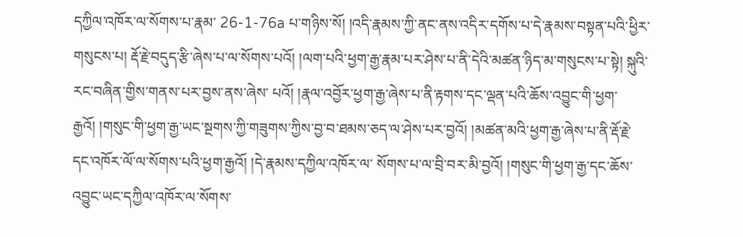དཀྱིལ་འཁོར་ལ་སོགས་པ་རྣམ་ 26-1-76a པ་གཉིས་སོ། །འདི་རྣམས་ཀྱི་ནང་ནས་འདིར་དགོས་པ་དེ་རྣམས་བསྟན་པའི་ཕྱིར་གསུངས་པ། རྡོ་རྗེ་བདུད་རྩི་ཞེས་པ་ལ་སོགས་པའོ། །ལག་པའི་ཕྱག་རྒྱ་རྣམ་པར་ཤེས་པ་ནི་དེའི་མཚན་ཉིད་མ་གསུངས་པ་སྟེ། སྐུའི་རང་བཞིན་གྱིས་གནས་པར་བྱས་ནས་ཞེས་ པའོ། །རྣལ་འབྱོར་ཕྱག་རྒྱ་ཞེས་པ་ནི་རྟགས་དང་ལྡན་པའི་ཆོས་འབྱུང་གི་ཕྱག་རྒྱའོ། །གསུང་གི་ཕྱག་རྒྱ་ཡང་སྔགས་ཀྱི་གཟུགས་ཀྱིས་བྱ་བ་ཐམས་ཅད་ལ་ཤེས་པར་བྱའོ། །མཚན་མའི་ཕྱག་རྒྱ་ཞེས་པ་ནི་རྡོ་རྗེ་དང་འཁོར་ལོ་ལ་སོགས་པའི་ཕྱག་རྒྱའོ། །དེ་རྣམས་དཀྱིལ་འཁོར་ལ་ སོགས་པ་ལ་བྲི་བར་མི་བྱའོ། །གསུང་གི་ཕྱག་རྒྱ་དང་ཆོས་འབྱུང་ཡང་དཀྱིལ་འཁོར་ལ་སོགས་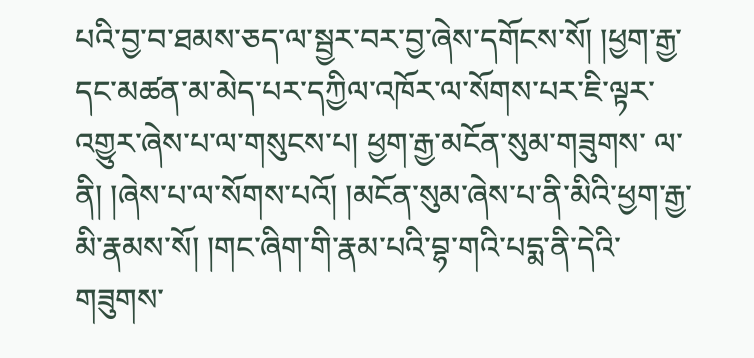པའི་བྱ་བ་ཐམས་ཅད་ལ་སྦྱར་བར་བྱ་ཞེས་དགོངས་སོ། །ཕྱག་རྒྱ་དང་མཚན་མ་མེད་པར་དཀྱིལ་འཁོར་ལ་སོགས་པར་ཇི་ལྟར་འགྱུར་ཞེས་པ་ལ་གསུངས་པ། ཕྱག་རྒྱ་མངོན་སུམ་གཟུགས་ ལ་ནི། །ཞེས་པ་ལ་སོགས་པའོ། །མངོན་སུམ་ཞེས་པ་ནི་མིའི་ཕྱག་རྒྱ་མི་རྣམས་སོ། །གང་ཞིག་གི་རྣམ་པའི་བྷ་གའི་པདྨ་ནི་དེའི་གཟུགས་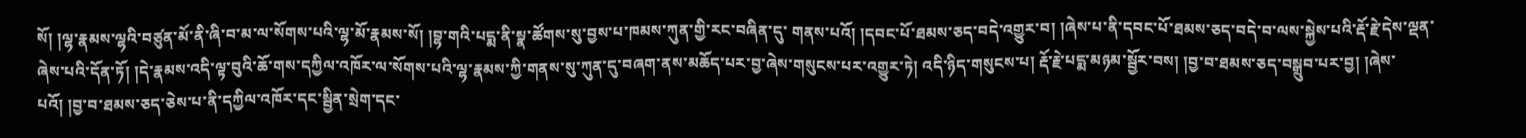སོ། །ལྷ་རྣམས་ལྷའི་བཙུན་མོ་ནི་ཞི་བ་མ་ལ་སོགས་པའི་ལྷ་མོ་རྣམས་སོ། །བྷ་གའི་པདྨ་ནི་སྣ་ཚོགས་སུ་བྱས་པ་ཁམས་ཀུན་གྱི་རང་བཞིན་དུ་ གནས་པའོ། །དབང་པོ་ཐམས་ཅད་བདེ་འགྱུར་བ། །ཞེས་པ་ནི་དབང་པོ་ཐམས་ཅད་བདེ་བ་ལས་སྐྱེས་པའི་རྡོ་རྗེ་དེས་ལྡན་ཞེས་པའི་དོན་ཏོ། །དེ་རྣམས་འདི་ལྟ་བུའི་ཆོ་གས་དཀྱིལ་འཁོར་ལ་སོགས་པའི་ལྷ་རྣམས་ཀྱི་གནས་སུ་ཀུན་དུ་བཞག་ནས་མཆོད་པར་བྱ་ཞེས་གསུངས་པར་འགྱུར་ཏེ། འདི་ཉིད་གསུངས་པ། རྡོ་རྗེ་པདྨ་མཉམ་སྦྱོར་བས། །བྱ་བ་ཐམས་ཅད་བསྒྲུབ་པར་བྱ། །ཞེས་པའོ། །བྱ་བ་ཐམས་ཅད་ཅེས་པ་ནི་དཀྱིལ་འཁོར་དང་སྦྱིན་སྲེག་དང་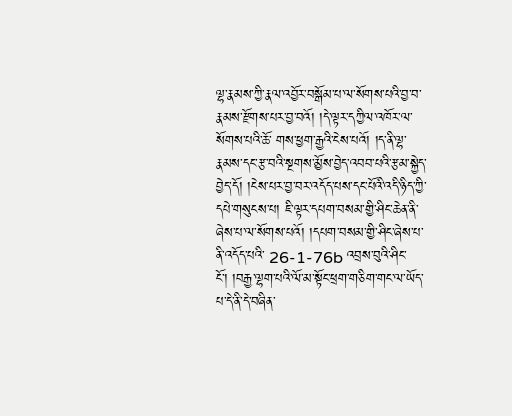ལྷ་རྣམས་ཀྱི་རྣལ་འབྱོར་བསྒོམ་པ་ལ་སོགས་པའི་བྱ་བ་རྣམས་རྫོགས་པར་བྱ་བའོ། །དེ་ལྟར་དཀྱིལ་འཁོར་ལ་སོགས་པའི་ཆོ་ གས་ཕྱག་རྒྱའི་ངེས་པའོ། །ད་ནི་ལྷ་རྣམས་དང་རྩ་བའི་སྔགས་མྱོས་བྱེད་འབབ་པའི་རྩམ་སྐྱེད་བྱེད་དོ། །ངེས་པར་བྱ་བར་འདོད་པས་དང་པོའི་འདི་ཉིད་ཀྱི་དཔེ་གསུངས་པ། ཇི་ལྟར་དཔག་བསམ་གྱི་ཤིང་ཆེན་ནི་ཞེས་པ་ལ་སོགས་པའོ། །དཔག་བསམ་གྱི་ཤིང་ཞེས་པ་ནི་འདོད་པའི་ 26-1-76b འབྲས་བུའི་ཤིང་ངོ་། །བརྒྱ་ལྷག་པའི་ལོ་མ་སྟོང་ཕྲག་གཅིག་གང་ལ་ཡོད་པ་དེ་ནི་དེ་བཞིན་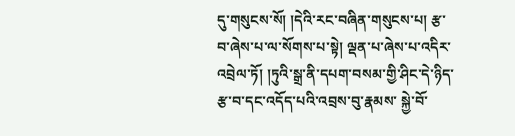དུ་གསུངས་སོ། །དེའི་རང་བཞིན་གསུངས་པ། རྩ་བ་ཞེས་པ་ལ་སོགས་པ་སྟེ། ལྡན་པ་ཞེས་པ་འདིར་འབྲེལ་ཏོ། །ཏུའི་སྒྲ་ནི་དཔག་བསམ་གྱི་ཤིང་དེ་ཉིད་རྩ་བ་དང་འདོད་པའི་འབྲས་བུ་རྣམས་ སྐྱེ་བོ་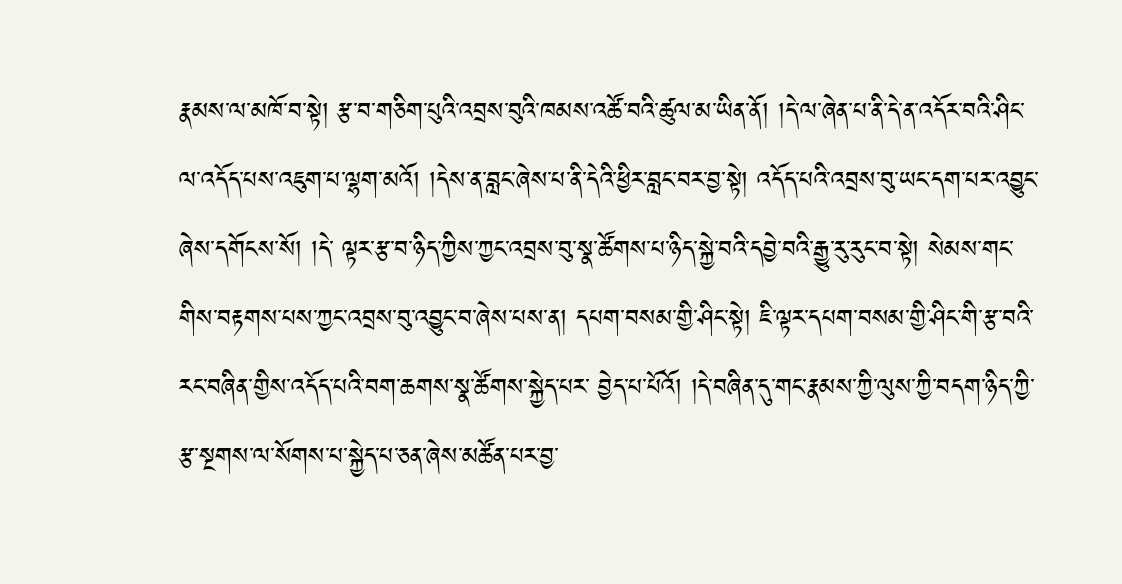རྣམས་ལ་མཁོ་བ་སྟེ། རྩ་བ་གཅིག་པུའི་འབྲས་བུའི་ཁམས་འཚོ་བའི་ཚུལ་མ་ཡིན་ནོ། །དེ་ལ་ཞེན་པ་ནི་དེ་ན་འདོར་བའི་ཤིང་ལ་འདོད་པས་འཇུག་པ་ལྷག་མའོ། །དེས་ན་བླང་ཞེས་པ་ནི་དེའི་ཕྱིར་བླང་བར་བྱ་སྟེ། འདོད་པའི་འབྲས་བུ་ཡང་དག་པར་འབྱུང་ཞེས་དགོངས་སོ། །དེ་ ལྟར་རྩ་བ་ཉིད་ཀྱིས་ཀྱང་འབྲས་བུ་སྣ་ཚོགས་པ་ཉིད་སྐྱེ་བའི་དབྱེ་བའི་རྒྱུ་རུ་རུང་བ་སྟེ། སེམས་གང་གིས་བརྟགས་པས་ཀྱང་འབྲས་བུ་འབྱུང་བ་ཞེས་པས་ན། དཔག་བསམ་གྱི་ཤིང་སྟེ། ཇི་ལྟར་དཔག་བསམ་གྱི་ཤིང་གི་རྩ་བའི་རང་བཞིན་གྱིས་འདོད་པའི་བག་ཆགས་སྣ་ཚོགས་སྐྱེད་པར་ བྱེད་པ་པོའོ། །དེ་བཞིན་དུ་གང་རྣམས་ཀྱི་ལུས་ཀྱི་བདག་ཉིད་ཀྱི་རྩ་སྔགས་ལ་སོགས་པ་སྐྱེད་པ་ཅན་ཞེས་མཚོན་པར་བྱ་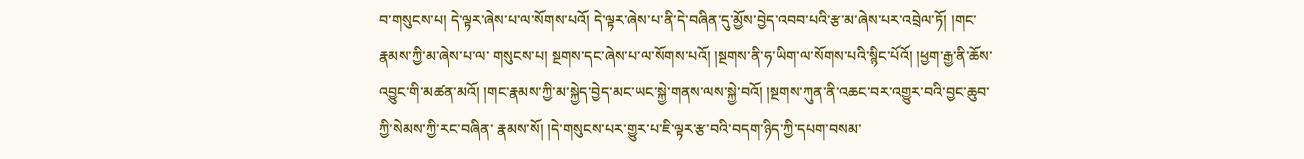བ་གསུངས་པ། དེ་ལྟར་ཞེས་པ་ལ་སོགས་པའོ། དེ་ལྟར་ཞེས་པ་ནི་དེ་བཞིན་དུ་མྱོས་བྱེད་འབབ་པའི་རྩ་མ་ཞེས་པར་འབྲེལ་ཏོ། །གང་རྣམས་ཀྱི་མ་ཞེས་པ་ལ་ གསུངས་པ། སྔགས་དང་ཞེས་པ་ལ་སོགས་པའོ། །སྔགས་ནི་ཧ་ཡིག་ལ་སོགས་པའི་སྙིང་པོའོ། །ཕྱག་རྒྱ་ནི་ཆོས་འབྱུང་གི་མཚན་མའོ། །གང་རྣམས་ཀྱི་མ་སྐྱེད་བྱེད་མང་ཡང་སྐྱེ་གནས་ལས་སྐྱེ་བའོ། །སྔགས་ཀུན་ནི་འཆང་བར་འགྱུར་བའི་བྱང་ཆུབ་ཀྱི་སེམས་ཀྱི་རང་བཞིན་ རྣམས་སོ། །དེ་གསུངས་པར་གྱུར་པ་ཇི་ལྟར་རྩ་བའི་བདག་ཉིད་ཀྱི་དཔག་བསམ་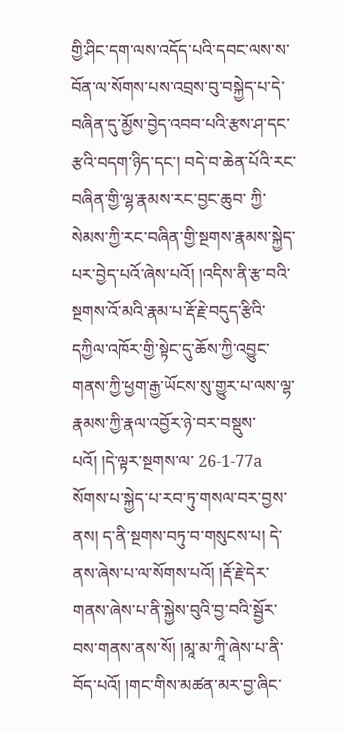གྱི་ཤིང་དག་ལས་འདོད་པའི་དབང་ལས་ས་བོན་ལ་སོགས་པས་འབྲས་བུ་བསྐྱེད་པ་དེ་བཞིན་དུ་མྱོས་བྱེད་འབབ་པའི་རྩས་ཤ་དང་རྩའི་བདག་ཉིད་དང་། བདེ་བ་ཆེན་པོའི་རང་བཞིན་གྱི་ལྷ་རྣམས་རང་བྱང་ཆུབ་ ཀྱི་སེམས་ཀྱི་རང་བཞིན་གྱི་སྔགས་རྣམས་སྐྱེད་པར་བྱེད་པའོ་ཞེས་པའོ། །འདིས་ནི་རྩ་བའི་སྔགས་འོ་མའི་རྣམ་པ་རྡོ་རྗེ་བདུད་རྩིའི་དཀྱིལ་འཁོར་གྱི་སྟེང་དུ་ཆོས་ཀྱི་འབྱུང་གནས་ཀྱི་ཕྱག་རྒྱ་ཡོངས་སུ་གྱུར་པ་ལས་ལྷ་རྣམས་ཀྱི་རྣལ་འབྱོར་ཉེ་བར་བསྡུས་པའོ། །དེ་ལྟར་སྔགས་ལ་ 26-1-77a སོགས་པ་སྐྱེད་པ་རབ་ཏུ་གསལ་བར་བྱས་ནས། ད་ནི་སྔགས་བཏུ་བ་གསུངས་པ། དེ་ནས་ཞེས་པ་ལ་སོགས་པའོ། །རྡོ་རྗེ་དེར་གནས་ཞེས་པ་ནི་སྐྱེས་བུའི་བྱ་བའི་སྦྱོར་བས་གནས་ནས་སོ། །མཱ་མ་ཀཱི་ཞེས་པ་ནི་བོད་པའོ། །གང་གིས་མཚན་མར་བྱ་ཞིང་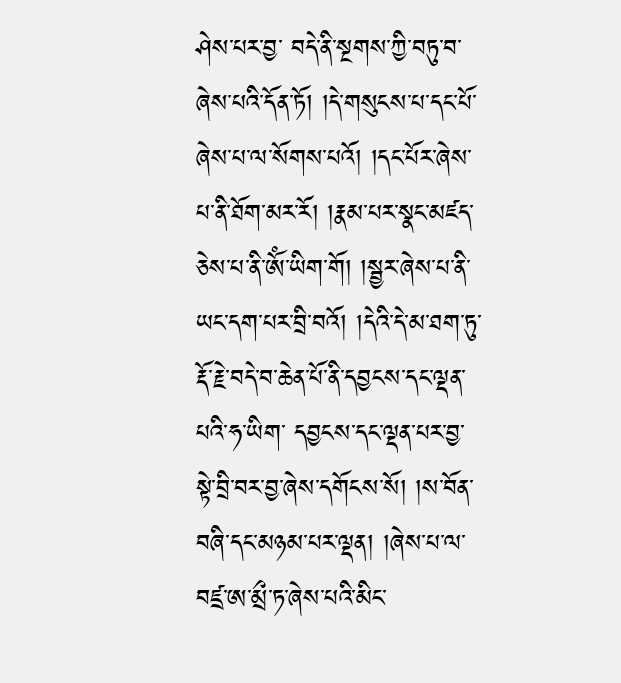ཤེས་པར་བྱ་ བདེ་ནི་སྔགས་ཀྱི་བཏུ་བ་ཞེས་པའི་དོན་ཏོ། །དེ་གསུངས་པ་དང་པོ་ཞེས་པ་ལ་སོགས་པའོ། །དང་པོར་ཞེས་པ་ནི་ཐོག་མར་རོ། །རྣམ་པར་སྣང་མཛད་ཅེས་པ་ནི་ཨོཾ་ཡིག་གོ། །སྦྱར་ཞེས་པ་ནི་ཡང་དག་པར་བྲི་བའོ། །དེའི་དེ་མ་ཐག་ཏུ་རྡོ་རྗེ་བདེ་བ་ཆེན་པོ་ནི་དབྱངས་དང་ལྡན་པའི་ཧ་ཡིག་ དབྱངས་དང་ལྡན་པར་བྱ་སྟེ་བྲི་བར་བྱ་ཞེས་དགོངས་སོ། །ས་བོན་བཞི་དང་མཉམ་པར་ལྡན། །ཞེས་པ་ལ་བཛྲ་ཨ་མྲྀ་ཏ་ཞེས་པའི་མིང་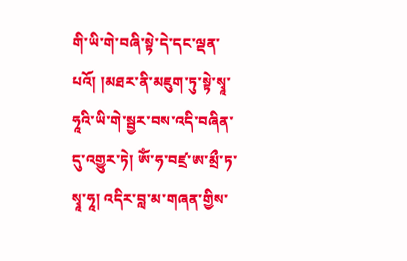གི་ཡི་གེ་བཞི་སྟེ་དེ་དང་ལྡན་པའོ། །མཐར་ནི་མཇུག་ཏུ་སྟེ་སྭཱ་ཧཱའི་ཡི་གེ་སྦྱར་བས་འདི་བཞིན་དུ་འགྱུར་ཏེ། ཨོཾ་ཧ་བཛྲ་ཨ་མྲྀ་ཏ་སྭཱ་ཧཱ། འདིར་བླ་མ་གཞན་གྱིས་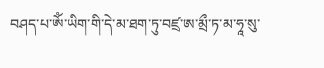བཤད་པ་ཨོཾ་ཡིག་གི་དེ་མ་ཐག་ཏུ་བཛྲ་ཨ་མྲྀ་ཏ་མ་ཧཱ་སུ་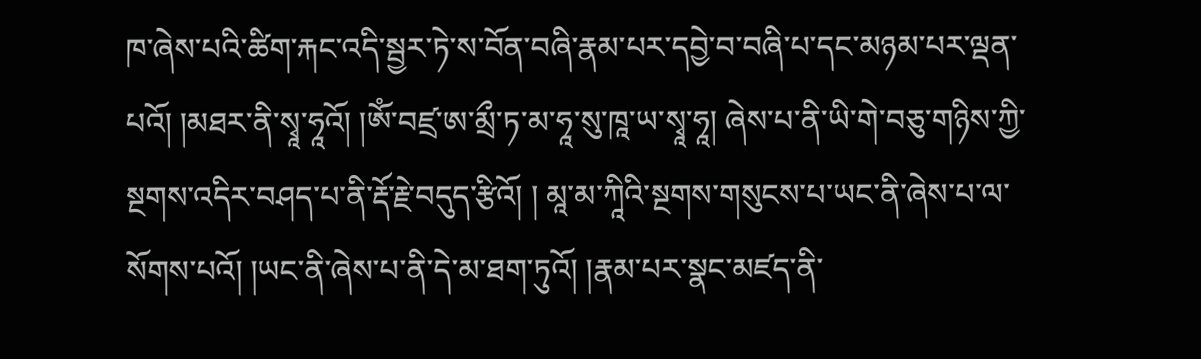ཁ་ཞེས་པའི་ཚིག་རྐང་འདི་སྦྱར་ཏེ་ས་བོན་བཞི་རྣམ་པར་དབྱེ་བ་བཞི་པ་དང་མཉམ་པར་ལྡན་པའོ། །མཐར་ནི་སྭཱ་ཧཱའོ། །ཨོཾ་བཛྲ་ཨ་མྲྀ་ཏ་མ་ཧཱ་སུ་ཁཱ་ཡ་སྭཱ་ཧཱ། ཞེས་པ་ནི་ཡི་གེ་བཅུ་གཉིས་ཀྱི་སྔགས་འདིར་བཤད་པ་ནི་རྡོ་རྗེ་བདུད་རྩིའོ། ། མཱ་མ་ཀཱིའི་སྔགས་གསུངས་པ་ཡང་ནི་ཞེས་པ་ལ་སོགས་པའོ། །ཡང་ནི་ཞེས་པ་ནི་དེ་མ་ཐག་ཏུའོ། །རྣམ་པར་སྣང་མཛད་ནི་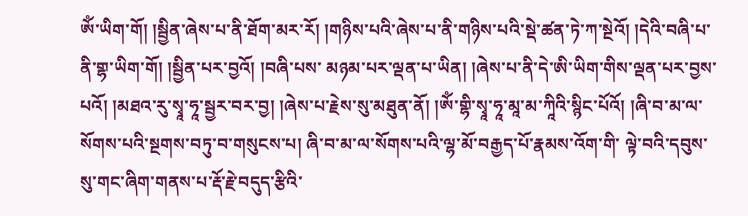ཨོཾ་ཡིག་གོ། །སྦྱིན་ཞེས་པ་ནི་ཐོག་མར་རོ། །གཉིས་པའི་ཞེས་པ་ནི་གཉིས་པའི་སྡེ་ཚན་ཏེ་ཀ་སྔེའོ། །དེའི་བཞི་པ་ནི་གྷ་ཡིག་གོ། །སྦྱིན་པར་བྱའོ། །བཞི་པས་ མཉམ་པར་ལྡན་པ་ཡིན། །ཞེས་པ་ནི་དེ་ཨི་ཡིག་གིས་ལྡན་པར་བྱས་པའོ། །མཐའ་རུ་སྭཱ་ཧཱ་སྦྱར་བར་བྱ། །ཞེས་པ་རྗེས་སུ་མཐུན་ནོ། །ཨོཾ་གྷི་སྭཱ་ཧཱ་མཱ་མ་ཀཱིའི་སྙིང་པོའོ། །ཞི་བ་མ་ལ་སོགས་པའི་སྔགས་བཏུ་བ་གསུངས་པ། ཞི་བ་མ་ལ་སོགས་པའི་ལྷ་མོ་བརྒྱད་པོ་རྣམས་འོག་གི་ ལྟེ་བའི་དབུས་སུ་གང་ཞིག་གནས་པ་རྡོ་རྗེ་བདུད་རྩིའི་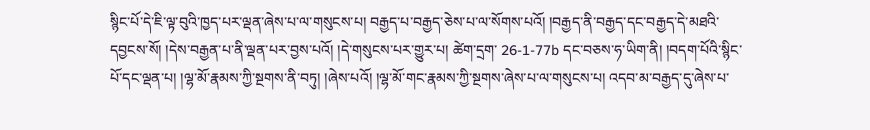སྙིང་པོ་དེ་ཇི་ལྟ་བུའི་ཁྱད་པར་ལྡན་ཞེས་པ་ལ་གསུངས་པ། བརྒྱད་པ་བརྒྱད་ཅེས་པ་ལ་སོགས་པའོ། །བརྒྱད་ནི་བརྒྱད་དང་བརྒྱད་དེ་མཐའི་དབྱངས་སོ། །དེས་བརྒྱན་པ་ནི་ལྡན་པར་བྱས་པའོ། །དེ་གསུངས་པར་གྱུར་པ། ཚེག་དྲག་ 26-1-77b དང་བཅས་ཧ་ཡིག་ནི། །བདག་པོའི་སྙིང་པོ་དང་ལྡན་པ། །ལྷ་མོ་རྣམས་ཀྱི་སྔགས་ནི་བཏུ། །ཞེས་པའོ། །ལྷ་མོ་གང་རྣམས་ཀྱི་སྔགས་ཞེས་པ་ལ་གསུངས་པ། འདབ་མ་བརྒྱད་དུ་ཞེས་པ་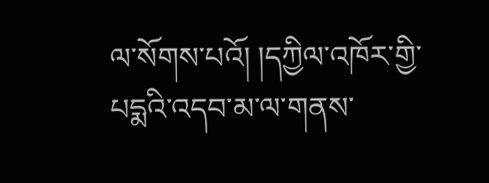ལ་སོགས་པའོ། །དཀྱིལ་འཁོར་གྱི་པདྨའི་འདབ་མ་ལ་གནས་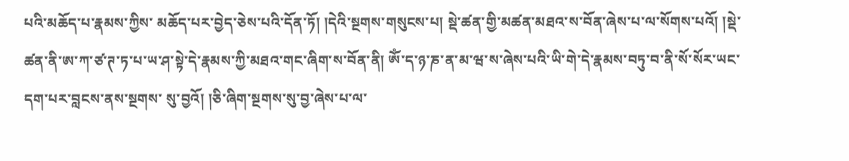པའི་མཆོད་པ་རྣམས་ཀྱིས་ མཆོད་པར་བྱེད་ཅེས་པའི་དོན་ཏོ། །དེའི་སྔགས་གསུངས་པ། སྡེ་ཚན་གྱི་མཚན་མཐའ་ས་བོན་ཞེས་པ་ལ་སོགས་པའོ། །སྡེ་ཚན་ནི་ཨ་ཀ་ཙ་ཊ་ཏ་པ་ཡ་ཤ་སྟེ་དེ་རྣམས་ཀྱི་མཐའ་གང་ཞིག་ས་བོན་ནི། ཨོཾ་ད་ཉ་ཎ་ན་མ་ཝ་ས་ཞེས་པའི་ཡི་གེ་དེ་རྣམས་བཏུ་བ་ནི་སོ་སོར་ཡང་དག་པར་བླངས་ནས་སྔགས་ སུ་བྱའོ། །ཅི་ཞིག་སྔགས་སུ་བྱ་ཞེས་པ་ལ་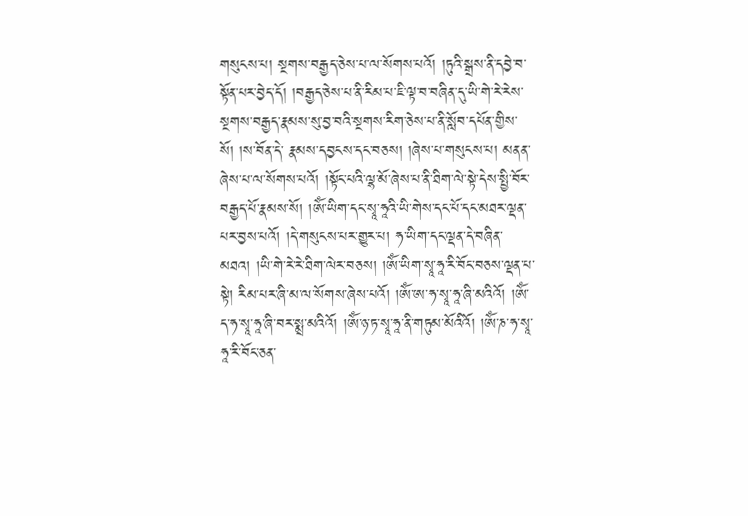གསུངས་པ། སྔགས་བརྒྱད་ཅེས་པ་ལ་སོགས་པའོ། །ཏུའི་སྒྲས་ནི་དབྱེ་བ་སྟོན་པར་བྱེད་དོ། །བརྒྱད་ཅེས་པ་ནི་རིམ་པ་ཇི་ལྟ་བ་བཞིན་དུ་ཡི་གེ་རེ་རེས་སྔགས་བརྒྱད་རྣམས་སུ་བྱ་བའི་སྔགས་རིག་ཅེས་པ་ནི་སློབ་དཔོན་གྱིས་སོ། །ས་བོན་དེ་ རྣམས་དབྱངས་དང་བཅས། །ཞེས་པ་གསུངས་པ། མནན་ཞེས་པ་ལ་སོགས་པའོ། །སྟོང་པའི་ལྷ་མོ་ཞེས་པ་ནི་ཐིག་ལེ་སྟེ་དེས་སྤྱི་བོར་བརྒྱད་པོ་རྣམས་སོ། །ཨོཾ་ཡིག་དང་སྭཱ་ཧཱའི་ཡི་གེས་དང་པོ་དང་མཐར་ལྡན་པར་བྱས་པའོ། །དེ་གསུངས་པར་གྱུར་པ། ཧ་ཡིག་དང་ལྡན་དེ་བཞིན་ མཐའ། །ཡི་གེ་རེ་རེ་ཐིག་ལེར་བཅས། །ཨོཾ་ཡིག་སྭཱ་ཧཱ་རི་བོང་བཅས་ལྡན་པ་སྟེ། རིམ་པར་ཞི་མ་ལ་སོགས་ཞེས་པའོ། །ཨོཾ་ཨ་ཧ་སྭཱ་ཧཱ་ཞི་མའིའོ། །ཨོཾ་ད་ཧ་སྭཱ་ཧཱ་ཞི་བར་སྨྲ་མའིའོ། །ཨོཾ་ཉ་ཏ་སྭཱ་ཧཱ་ནི་གཏུམ་མོའིའོ། །ཨོཾ་ཎ་ཧ་སྭཱ་ཧཱ་རི་བོང་ཅན་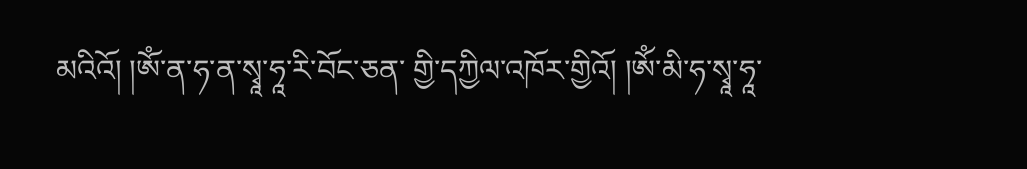མའིའོ། །ཨོཾ་ན་ཧ་ན་སྭཱ་ཧཱ་རི་བོང་ཅན་ གྱི་དཀྱིལ་འཁོར་གྱིའོ། །ཨོཾ་མི་ཧ་སྭཱ་ཧཱ་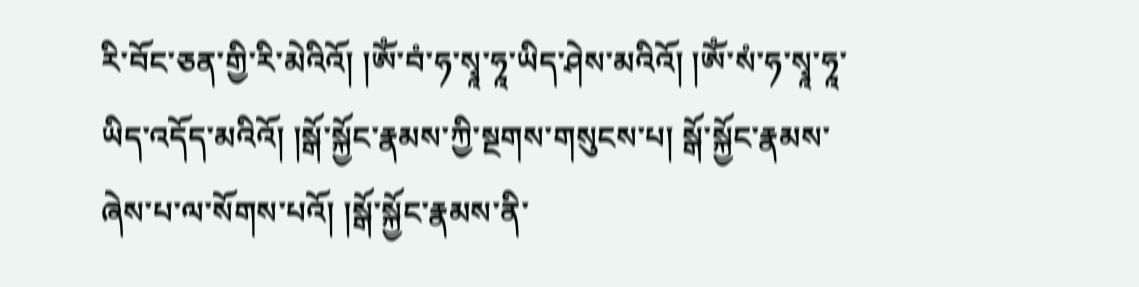རི་བོང་ཅན་གྱི་རི་མེའིའོ། །ཨོཾ་བཾ་ཧ་སྭཱ་ཧཱ་ཡིད་ཤེས་མའིའོ། །ཨོཾ་སཾ་ཧ་སྭཱ་ཧཱ་ཡིད་འདོད་མའིའོ། །སྒོ་སྐྱོང་རྣམས་ཀྱི་སྔགས་གསུངས་པ། སྒོ་སྐྱོང་རྣམས་ཞེས་པ་ལ་སོགས་པའོ། །སྒོ་སྐྱོང་རྣམས་ནི་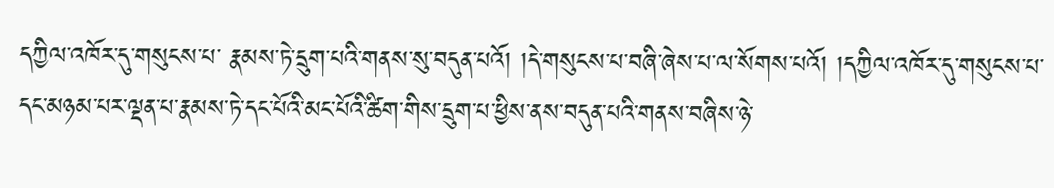དཀྱིལ་འཁོར་དུ་གསུངས་པ་ རྣམས་ཏེ་དྲུག་པའི་གནས་སུ་བདུན་པའོ། །དེ་གསུངས་པ་བཞི་ཞེས་པ་ལ་སོགས་པའོ། །དཀྱིལ་འཁོར་དུ་གསུངས་པ་དང་མཉམ་པར་ལྡན་པ་རྣམས་ཏེ་དང་པོའི་མང་པོའི་ཚིག་གིས་དྲུག་པ་ཕྱིས་ནས་བདུན་པའི་གནས་བཞིས་ཉེ་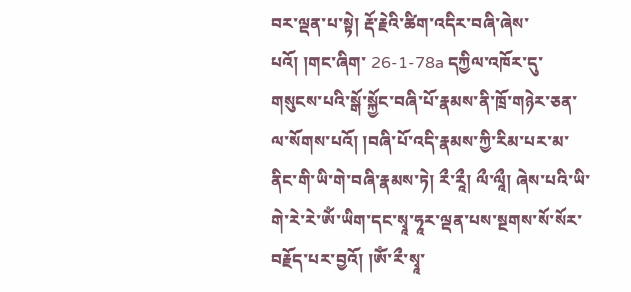བར་ལྡན་པ་སྟེ། རྡོ་རྗེའི་ཚིག་འདིར་བཞི་ཞེས་པའོ། །གང་ཞིག་ 26-1-78a དཀྱིལ་འཁོར་དུ་གསུངས་པའི་སྒོ་སྐྱོང་བཞི་པོ་རྣམས་ནི་ཁྲོ་གཉེར་ཅན་ལ་སོགས་པའོ། །བཞི་པོ་འདི་རྣམས་ཀྱི་རིམ་པར་མ་ནིང་གི་ཡི་གེ་བཞི་རྣམས་ཏེ། རྀ་རཱྀ། ལྀ་ལཱྀ། ཞེས་པའི་ཡི་གེ་རེ་རེ་ཨོཾ་ཡིག་དང་སྭཱ་ཧཱར་ལྡན་པས་སྔགས་སོ་སོར་བརྗོད་པར་བྱའོ། །ཨོཾ་རྀ་སྭཱ་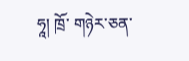ཧཱ། ཁྲོ་ གཉེར་ཅན་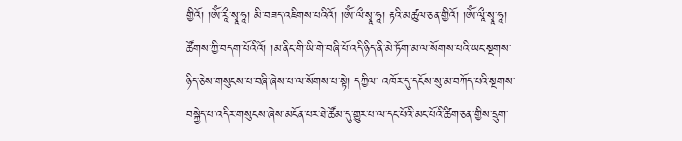གྱིའོ། །ཨོཾ་རཱྀ་སྭཱ་ཧཱ། མི་བཟད་འཇིགས་པའིའོ། །ཨོཾ་ལྀ་སྭཱ་ཧཱ། རྟའི་མཚུལ་ཅན་གྱིའོ། །ཨོཾ་ལཱྀ་སྭཱ་ཧཱ། ཚོགས་ཀྱི་བདག་པོའིའོ། །མ་ནིང་གི་ཡི་གེ་བཞི་པོ་འདི་ཉིད་ནི་མེ་ཏོག་མ་ལ་སོགས་པའི་ཡང་སྔགས་ཉིད་ཅེས་གསུངས་པ་བཞི་ཞེས་པ་ལ་སོགས་པ་སྟེ། དཀྱིལ་ འཁོར་དུ་དངོས་སུ་མ་བཀོད་པའི་སྔགས་བསྐྱེད་པ་འདིར་གསུངས་ཞེས་མངོན་པར་ཐེ་ཚོམ་དུ་གྱུར་པ་ལ་དང་པོའི་མང་པོའི་ཚིག་ཅན་གྱིས་དྲུག་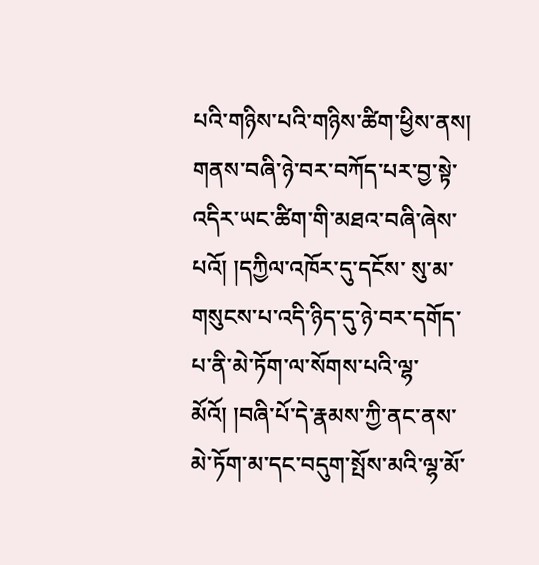པའི་གཉིས་པའི་གཉིས་ཚིག་ཕྱིས་ནས། གནས་བཞི་ཉེ་བར་བཀོད་པར་བྱ་སྟེ་འདིར་ཡང་ཚིག་གི་མཐའ་བཞི་ཞེས་པའོ། །དཀྱིལ་འཁོར་དུ་དངོས་ སུ་མ་གསུངས་པ་འདི་ཉིད་དུ་ཉེ་བར་དགོད་པ་ནི་མེ་ཏོག་ལ་སོགས་པའི་ལྷ་མོའོ། །བཞི་པོ་དེ་རྣམས་ཀྱི་ནང་ནས་མེ་ཏོག་མ་དང་བདུག་སྤོས་མའི་ལྷ་མོ་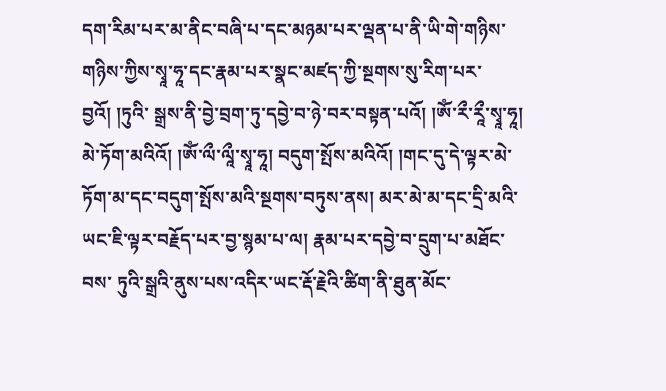དག་རིམ་པར་མ་ནིང་བཞི་པ་དང་མཉམ་པར་ལྡན་པ་ནི་ཡི་གེ་གཉིས་གཉིས་ཀྱིས་སྭཱ་ཧཱ་དང་རྣམ་པར་སྣང་མཛད་ཀྱི་སྔགས་སུ་རིག་པར་བྱའོ། །ཏུའི་ སྒྲས་ནི་བྱེ་བྲག་ཏུ་དབྱེ་བ་ཉེ་བར་བསྟན་པའོ། །ཨོཾ་རྀ་རཱྀ་སྭཱ་ཧཱ། མེ་ཏོག་མའིའོ། །ཨོཾ་ལྀ་ལཱྀ་སྭཱ་ཧཱ། བདུག་སྤོས་མའིའོ། །གང་དུ་དེ་ལྟར་མེ་ཏོག་མ་དང་བདུག་སྤོས་མའི་སྔགས་བཏུས་ནས། མར་མེ་མ་དང་དྲི་མའི་ཡང་ཇི་ལྟར་བརྗོད་པར་བྱ་སྙམ་པ་ལ། རྣམ་པར་དབྱེ་བ་དྲུག་པ་མཐོང་བས་ ཏུའི་སྒྲའི་ནུས་པས་འདིར་ཡང་རྡོ་རྗེའི་ཚིག་ནི་ཐུན་མོང་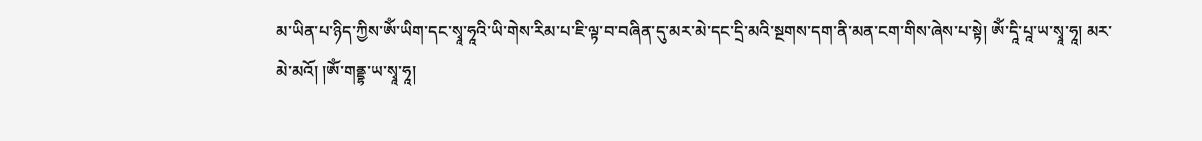མ་ཡིན་པ་ཉིད་ཀྱིས་ཨོཾ་ཡིག་དང་སྭཱ་ཧཱའི་ཡི་གེས་རིམ་པ་ཇི་ལྟ་བ་བཞིན་དུ་མར་མེ་དང་དྲི་མའི་སྔགས་དག་ནི་མན་ངག་གིས་ཞེས་པ་སྟེ། ཨོཾ་དཱི་པཱ་ཡ་སྭཱ་ཧཱ། མར་མེ་མའོ། །ཨོཾ་གནྡྷ་ཡ་སྭཱ་ཧཱ།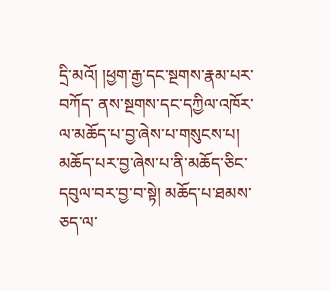དྲི་མའོ། །ཕྱག་རྒྱ་དང་སྔགས་རྣམ་པར་བཀོད་ ནས་སྔགས་དང་དཀྱིལ་འཁོར་ལ་མཆོད་པ་བྱ་ཞེས་པ་གསུངས་པ། མཆོད་པར་བྱ་ཞེས་པ་ནི་མཆོད་ཅིང་དབུལ་བར་བྱ་བ་སྟེ། མཆོད་པ་ཐམས་ཅད་ལ་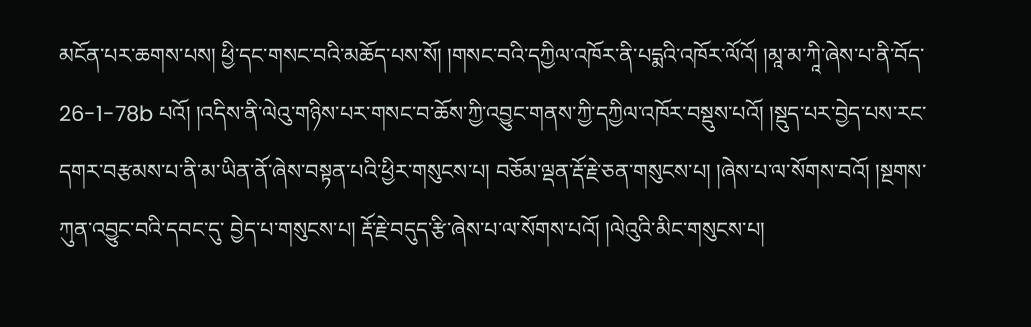མངོན་པར་ཆགས་པས། ཕྱི་དང་གསང་བའི་མཆོད་པས་སོ། །གསང་བའི་དཀྱིལ་འཁོར་ནི་པདྨའི་འཁོར་ལོའོ། །མཱ་མ་ཀཱི་ཞེས་པ་ནི་བོད་ 26-1-78b པའོ། །འདིས་ནི་ལེའུ་གཉིས་པར་གསང་བ་ཆོས་ཀྱི་འབྱུང་གནས་ཀྱི་དཀྱིལ་འཁོར་བསྡུས་པའོ། །སྡུད་པར་བྱེད་པས་རང་དགར་བརྩམས་པ་ནི་མ་ཡིན་ནོ་ཞེས་བསྟན་པའི་ཕྱིར་གསུངས་པ། བཅོམ་ལྡན་རྡོ་རྗེ་ཅན་གསུངས་པ། །ཞེས་པ་ལ་སོགས་བའོ། །སྔགས་ཀུན་འབྱུང་བའི་དབང་དུ་ བྱེད་པ་གསུངས་པ། རྡོ་རྗེ་བདུད་རྩི་ཞེས་པ་ལ་སོགས་པའོ། །ལེའུའི་མིང་གསུངས་པ།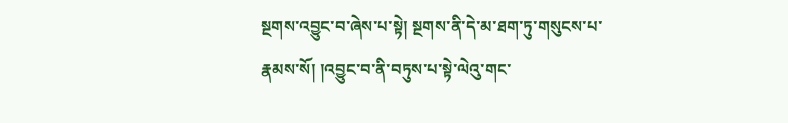སྔགས་འབྱུང་བ་ཞེས་པ་སྟེ། སྔགས་ནི་དེ་མ་ཐག་ཏུ་གསུངས་པ་རྣམས་སོ། །འབྱུང་བ་ནི་བཏུས་པ་སྟེ་ལེའུ་གང་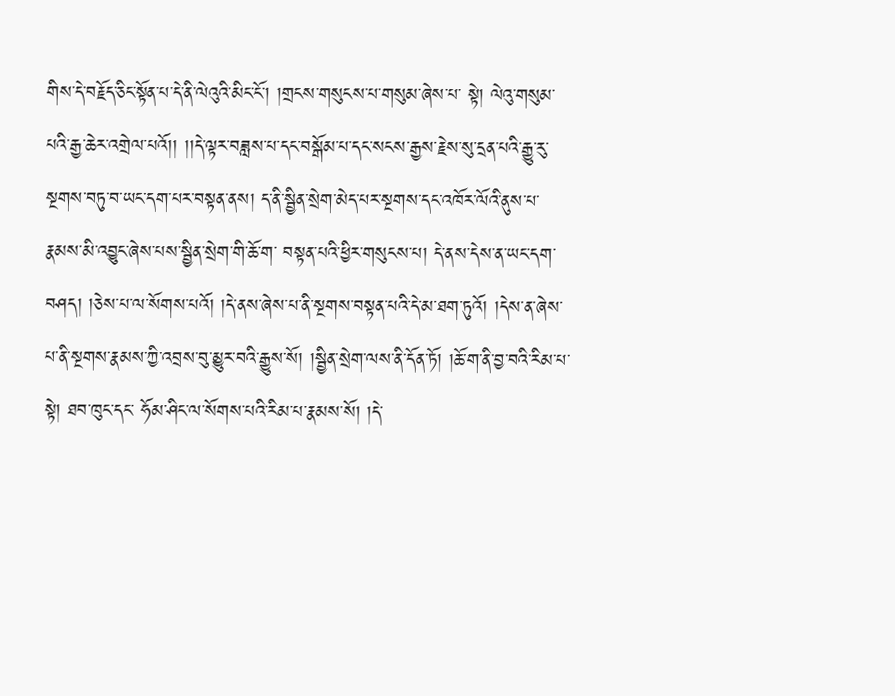གིས་དེ་བརྗོད་ཅིང་སྟོན་པ་དེ་ནི་ལེའུའི་མིང་ངོ་། །གྲངས་གསུངས་པ་གསུམ་ཞེས་པ་ སྟེ། ལེའུ་གསུམ་པའི་རྒྱ་ཆེར་འགྲེལ་པའོ།། །།དེ་ལྟར་བཟླས་པ་དང་བསྒོམ་པ་དང་སངས་རྒྱས་རྗེས་སུ་དྲན་པའི་རྒྱུ་རུ་སྔགས་བཏུ་བ་ཡང་དག་པར་བསྟན་ནས། ད་ནི་སྦྱིན་སྲེག་མེད་པར་སྔགས་དང་འཁོར་ལོའི་ནུས་པ་རྣམས་མི་འབྱུང་ཞེས་པས་སྦྱིན་སྲེག་གི་ཆོ་ག་ བསྟན་པའི་ཕྱིར་གསུངས་པ། དེ་ནས་དེས་ན་ཡང་དག་བཤད། །ཅེས་པ་ལ་སོགས་པའོ། །དེ་ནས་ཞེས་པ་ནི་སྔགས་བསྟན་པའི་དེ་མ་ཐག་ཏུའོ། །དེས་ན་ཞེས་པ་ནི་སྔགས་རྣམས་ཀྱི་འབྲས་བུ་མྱུར་བའི་རྒྱུས་སོ། །སྦྱིན་སྲེག་ལས་ནི་དོན་ཏོ། །ཆོ་ག་ནི་བྱ་བའི་རིམ་པ་སྟེ། ཐབ་ཁུང་དང་ ཧོམ་ཤིང་ལ་སོགས་པའི་རིམ་པ་རྣམས་སོ། །དེ་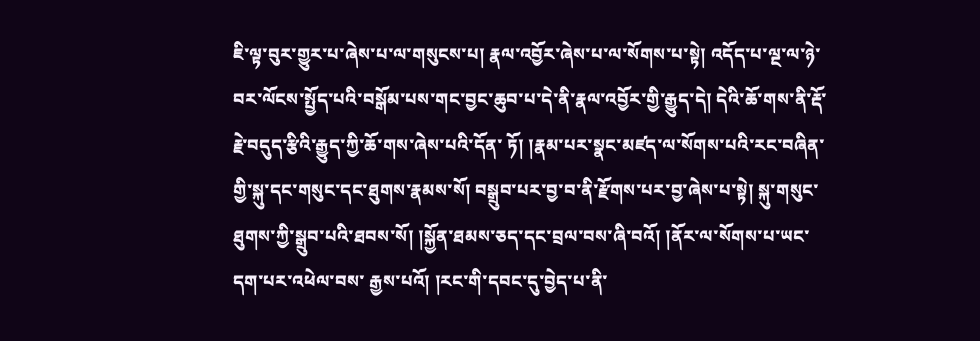ཇི་ལྟ་བུར་གྱུར་པ་ཞེས་པ་ལ་གསུངས་པ། རྣལ་འབྱོར་ཞེས་པ་ལ་སོགས་པ་སྟེ། འདོད་པ་ལྔ་ལ་ཉེ་བར་ལོངས་སྤྱོད་པའི་བསྒོམ་པས་གང་བྱང་ཆུབ་པ་དེ་ནི་རྣལ་འབྱོར་གྱི་རྒྱུད་དེ། དེའི་ཆོ་གས་ནི་རྡོ་རྗེ་བདུད་རྩིའི་རྒྱུད་ཀྱི་ཆོ་གས་ཞེས་པའི་དོན་ ཏོ། །རྣམ་པར་སྣང་མཛད་ལ་སོགས་པའི་རང་བཞིན་གྱི་སྐུ་དང་གསུང་དང་ཐུགས་རྣམས་སོ། བསྒྲུབ་པར་བྱ་བ་ནི་རྫོགས་པར་བྱ་ཞེས་པ་སྟེ། སྐུ་གསུང་ཐུགས་ཀྱི་སྒྲུབ་པའི་ཐབས་སོ། །སྐྱོན་ཐམས་ཅད་དང་བྲལ་བས་ཞི་བའོ། །ནོར་ལ་སོགས་པ་ཡང་དག་པར་འཕེལ་བས་ རྒྱས་པའོ། །རང་གི་དབང་དུ་བྱེད་པ་ནི་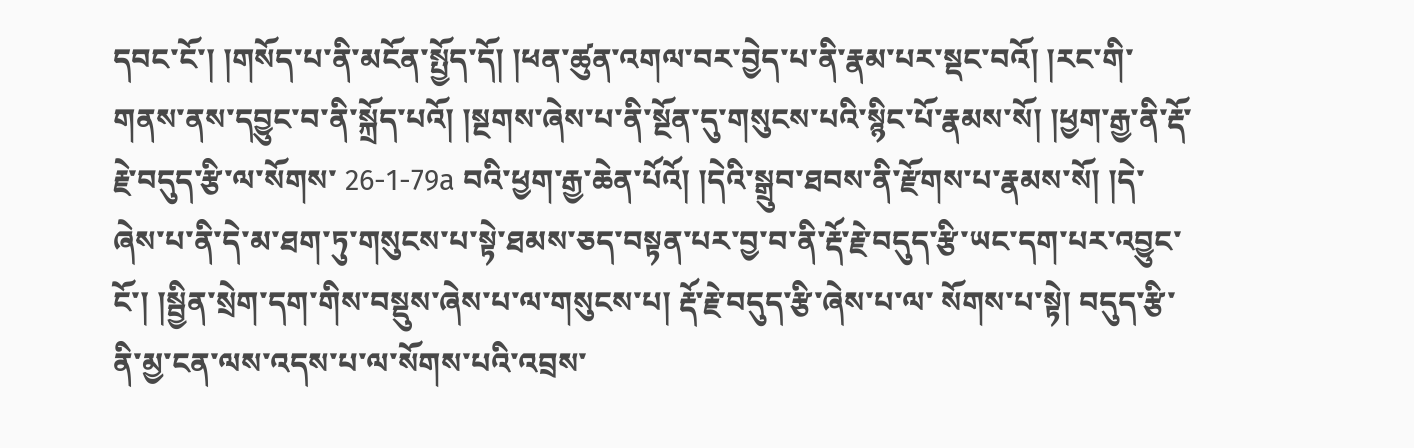དབང་ངོ་། །གསོད་པ་ནི་མངོན་སྤྱོད་དོ། །ཕན་ཚུན་འགལ་བར་བྱེད་པ་ནི་རྣམ་པར་སྡང་བའོ། །རང་གི་གནས་ནས་དབྱུང་བ་ནི་སྐྲོད་པའོ། །སྔགས་ཞེས་པ་ནི་སྔོན་དུ་གསུངས་པའི་སྙིང་པོ་རྣམས་སོ། །ཕྱག་རྒྱ་ནི་རྡོ་རྗེ་བདུད་རྩི་ལ་སོགས་ 26-1-79a བའི་ཕྱག་རྒྱ་ཆེན་པོའོ། །དེའི་སྒྲུབ་ཐབས་ནི་རྫོགས་པ་རྣམས་སོ། །དེ་ཞེས་པ་ནི་དེ་མ་ཐག་ཏུ་གསུངས་པ་སྟེ་ཐམས་ཅད་བསྟན་པར་བྱ་བ་ནི་རྡོ་རྗེ་བདུད་རྩི་ཡང་དག་པར་འབྱུང་ངོ་། །སྦྱིན་སྲེག་དག་གིས་བསྡུས་ཞེས་པ་ལ་གསུངས་པ། རྡོ་རྗེ་བདུད་རྩི་ཞེས་པ་ལ་ སོགས་པ་སྟེ། བདུད་རྩི་ནི་མྱ་ངན་ལས་འདས་པ་ལ་སོགས་པའི་འབྲས་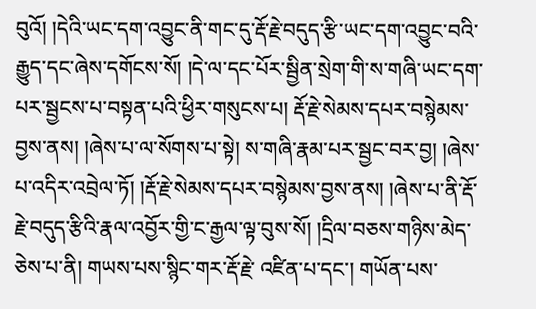བུའོ། །དེའི་ཡང་དག་འབྱུང་ནི་གང་དུ་རྡོ་རྗེ་བདུད་རྩི་ཡང་དག་འབྱུང་བའི་རྒྱུད་དང་ཞེས་དགོངས་སོ། །དེ་ལ་དང་པོར་སྦྱིན་སྲེག་གི་ས་གཞི་ཡང་དག་པར་སྦྱངས་པ་བསྟན་པའི་ཕྱིར་གསུངས་པ། རྡོ་རྗེ་སེམས་དཔར་བསྙེམས་ བྱས་ནས། །ཞེས་པ་ལ་སོགས་པ་སྟེ། ས་གཞི་རྣམ་པར་སྦྱང་བར་བྱ། །ཞེས་པ་འདིར་འབྲེལ་ཏོ། །རྡོ་རྗེ་སེམས་དཔར་བསྙེམས་བྱས་ནས། །ཞེས་པ་ནི་རྡོ་རྗེ་བདུད་རྩིའི་རྣལ་འབྱོར་གྱི་ང་རྒྱལ་ལྟ་བུས་སོ། །དྲིལ་བཅས་གཉིས་མེད་ཅེས་པ་ནི། གཡས་པས་སྙིང་གར་རྡོ་རྗེ་ འཛིན་པ་དང་། གཡོན་པས་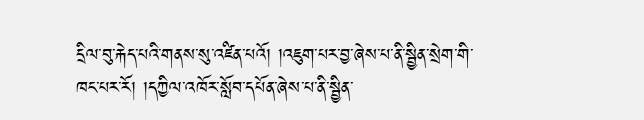དྲིལ་བུ་རྐེད་པའི་གནས་སུ་འཛིན་པའོ། །འཇུག་པར་བྱ་ཞེས་པ་ནི་སྦྱིན་སྲེག་གི་ཁང་པར་རོ། །དཀྱིལ་འཁོར་སློབ་དཔོན་ཞེས་པ་ནི་སྦྱིན་